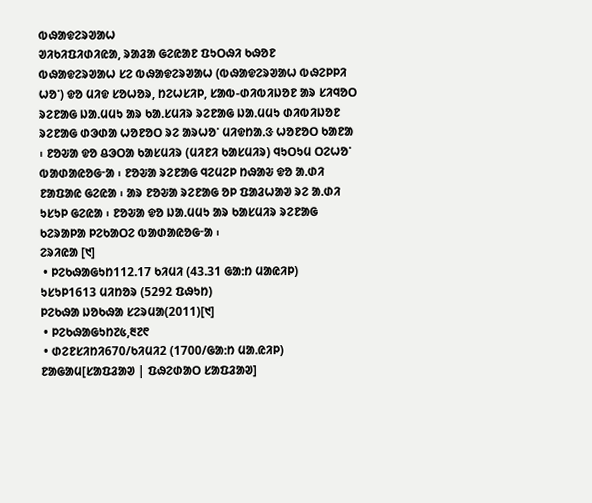ᱵᱷᱟᱫᱮᱨᱣᱟᱦ
ᱣᱤᱠᱤᱯᱤᱰᱤᱭᱟ, ᱨᱟᱲᱟ ᱜᱮᱭᱟᱱ ᱯᱩᱛᱷᱤ ᱠᱷᱚᱱ
ᱵᱷᱟᱫᱮᱨᱣᱟᱦ ᱥᱮ ᱵᱷᱟᱫᱮᱨᱣᱟᱦ (ᱵᱷᱟᱫᱮᱨᱣᱟᱦ ᱵᱷᱮᱞᱞᱤ ᱦᱚᱸ) ᱫᱚ ᱢᱤᱫ ᱥᱚᱦᱚᱨ, ᱴᱮᱦᱥᱤᱞ, ᱥᱟᱵ-ᱰᱤᱵᱤᱡᱚᱱ ᱟᱨ ᱥᱤᱧᱚᱛ ᱨᱮᱱᱟᱜ ᱡᱟᱹᱢᱢᱩ ᱟᱨ ᱠᱟᱹᱥᱢᱤᱨ ᱨᱮᱱᱟᱜ ᱡᱟᱹᱢᱢᱩ ᱰᱤᱵᱤᱡᱚᱱ ᱨᱮᱱᱟᱜ ᱰᱳᱰᱟ ᱦᱚᱱᱚᱛ ᱨᱮ ᱟᱨᱦᱚᱸ ᱢᱤᱫᱴᱟᱹᱝ ᱦᱚᱱᱚᱛ ᱠᱟᱱᱟ ᱾ ᱱᱚᱶᱟ ᱫᱚ ᱪᱳᱛᱟ ᱠᱟᱥᱢᱤᱨ (ᱢᱤᱱᱤ ᱠᱟᱥᱢᱤᱨ) ᱧᱩᱛᱩᱢ ᱛᱮᱦᱚᱸ ᱵᱟᱰᱟᱭᱚᱜᱼᱟ ᱾ ᱱᱚᱶᱟ ᱨᱮᱱᱟᱜ ᱧᱮᱢᱮᱞ ᱴᱷᱟᱶ ᱫᱚ ᱟᱹᱰᱤ ᱱᱟᱯᱟᱭ ᱜᱮᱭᱟ ᱾ ᱟᱨ ᱱᱚᱶᱟ ᱨᱮᱱᱟᱜ ᱚᱞ ᱯᱟᱲᱦᱟᱣ ᱨᱮ ᱟᱹᱰᱤ ᱩᱥᱩᱞ ᱜᱮᱭᱟ ᱾ ᱱᱚᱶᱟ ᱫᱚ ᱡᱟᱹᱢᱢᱩ ᱟᱨ ᱠᱟᱥᱢᱤᱨ ᱨᱮᱱᱟᱜ ᱠᱮᱨᱟᱞᱟ ᱞᱮᱠᱟᱛᱮ ᱵᱟᱰᱟᱭᱚᱜᱼᱟ ᱾
ᱮᱨᱤᱭᱟ [᱑]
 • ᱞᱮᱠᱷᱟᱜᱩᱴ112.17 ᱠᱤᱢᱤ (43.31 ᱜᱟᱺᱴ ᱢᱟᱭᱤᱞ)
ᱩᱥᱩᱞ1613 ᱢᱤᱴᱚᱨ (5292 ᱯᱷᱩᱴ)
ᱞᱮᱠᱷᱟ ᱡᱚᱠᱷᱟ ᱥᱮᱨᱢᱟ(2011)[᱑]
 • ᱞᱮᱠᱷᱟᱜᱩᱴ᱗᱕,᱓᱗᱖
 • ᱰᱮᱱᱥᱤᱴᱤ670/ᱠᱤᱢᱤ2 (1700/ᱜᱟᱺᱴ ᱢᱟᱹᱭᱤᱞ)
ᱱᱟᱜᱟᱢ[ᱥᱟᱯᱲᱟᱣ | ᱯᱷᱮᱰᱟᱛ ᱥᱟᱯᱲᱟᱣ]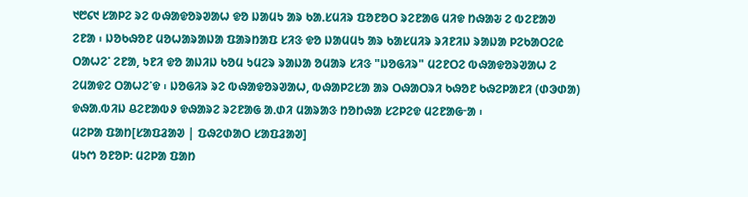᱑᱘᱔᱑ ᱥᱟᱞᱮ ᱨᱮ ᱵᱷᱟᱫᱚᱨᱣᱟᱦ ᱫᱚ ᱡᱟᱢᱩ ᱟᱨ ᱠᱟᱹᱥᱢᱤᱨ ᱯᱚᱱᱚᱛ ᱨᱮᱱᱟᱜ ᱢᱤᱫ ᱴᱷᱟᱶ ᱮ ᱵᱮᱱᱟᱣ ᱮᱱᱟ ᱾ ᱡᱚᱠᱷᱚᱱ ᱢᱚᱦᱟᱨᱟᱡᱟ ᱯᱟᱨᱴᱟᱯ ᱥᱤᱝ ᱫᱚ ᱡᱟᱢᱢᱩ ᱟᱨ ᱠᱟᱥᱢᱤᱨ ᱨᱤᱱᱤᱡ ᱨᱟᱡᱟ ᱞᱮᱠᱟᱛᱮᱭ ᱛᱟᱦᱮᱸ ᱮᱱᱟ, ᱩᱱᱤ ᱫᱚ ᱟᱡᱤᱡ ᱠᱚᱢ ᱩᱢᱮᱨ ᱨᱟᱡᱟ ᱚᱢᱟᱨ ᱥᱤᱝ "ᱡᱚᱜᱤᱨ" ᱢᱮᱱᱛᱮ ᱵᱷᱟᱫᱚᱨᱣᱟᱦ ᱮ ᱮᱢᱟᱫᱮ ᱛᱟᱦᱮᱸᱫ ᱾ ᱡᱚᱜᱤᱨ ᱨᱮ ᱵᱷᱟᱫᱚᱨᱣᱟᱦ, ᱵᱷᱟᱞᱮᱥᱟ ᱟᱨ ᱛᱷᱟᱛᱨᱤ ᱠᱷᱚᱱ ᱠᱷᱮᱞᱟᱱᱤ (ᱰᱳᱰᱟ) ᱫᱷᱟᱹᱵᱤᱡ ᱪᱮᱱᱟᱵᱽ ᱫᱷᱟᱨᱮ ᱨᱮᱱᱟᱜ ᱟᱹᱰᱤ ᱢᱟᱨᱟᱝ ᱴᱚᱴᱷᱟ ᱥᱮᱞᱮᱫ ᱢᱮᱱᱟᱜᱼᱟ ᱾
ᱢᱮᱞᱟ ᱯᱟᱴ[ᱥᱟᱯᱲᱟᱣ | ᱯᱷᱮᱰᱟᱛ ᱥᱟᱯᱲᱟᱣ]
ᱢᱩᱬ ᱚᱱᱚᱞ: ᱢᱮᱞᱟ ᱯᱟᱴ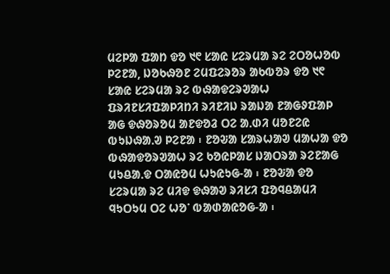ᱢᱮᱞᱟ ᱯᱟᱴ ᱫᱚ ᱑᱖ ᱥᱟᱭ ᱥᱮᱨᱢᱟ ᱨᱮ ᱮᱛᱚᱦᱚᱵ ᱞᱮᱱᱟ, ᱡᱚᱠᱷᱚᱱ ᱮᱢᱯᱮᱨᱚᱨ ᱟᱠᱵᱚᱨ ᱫᱚ ᱑᱖ ᱥᱟᱭ ᱥᱮᱨᱢᱟ ᱨᱮ ᱵᱷᱟᱫᱮᱨᱣᱟᱦ ᱯᱨᱤᱱᱥᱤᱯᱟᱞᱤᱴᱤ ᱨᱤᱱᱤᱡ ᱨᱟᱡᱟ ᱱᱟᱜᱽᱯᱟᱞ ᱟᱜ ᱫᱷᱚᱨᱚᱢ ᱟᱱᱫᱚᱲ ᱛᱮ ᱟᱹᱰᱤ ᱢᱚᱱᱮᱭ ᱵᱩᱡᱷᱟᱹᱣ ᱞᱮᱱᱟ ᱾ ᱱᱚᱶᱟ ᱥᱟᱨᱦᱟᱣ ᱢᱟᱦᱟ ᱫᱚ ᱵᱷᱟᱫᱚᱨᱣᱟᱦ ᱨᱮ ᱠᱚᱭᱞᱟᱥ ᱡᱟᱛᱨᱟ ᱨᱮᱱᱟᱜ ᱢᱩᱪᱟᱹᱫ ᱛᱟᱭᱚᱢ ᱦᱩᱭᱩᱜ-ᱟ ᱾ ᱱᱚᱶᱟ ᱫᱚ ᱥᱮᱨᱢᱟ ᱨᱮ ᱢᱤᱫ ᱫᱷᱟᱣ ᱨᱤᱥᱤ ᱯᱚᱧᱪᱟᱢᱤ ᱧᱩᱛᱩᱢ ᱛᱮ ᱦᱚᱸ ᱵᱟᱰᱟᱭᱚᱜ-ᱟ ᱾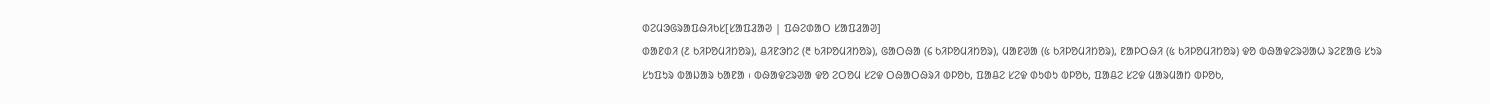ᱰᱮᱢᱳᱜᱨᱟᱯᱷᱤᱠᱥ[ᱥᱟᱯᱲᱟᱣ | ᱯᱷᱮᱰᱟᱛ ᱥᱟᱯᱲᱟᱣ]
ᱰᱟᱱᱰᱤ (᱒ ᱠᱤᱞᱚᱢᱤᱴᱚᱨ), ᱪᱤᱱᱳᱴᱮ (᱓ ᱠᱤᱞᱚᱢᱤᱴᱚᱨ), ᱜᱟᱛᱷᱟ (᱔ ᱠᱤᱞᱚᱢᱤᱴᱚᱨ), ᱢᱟᱱᱣᱟ (᱕ ᱠᱤᱞᱚᱢᱤᱴᱚᱨ), ᱱᱟᱞᱛᱷᱤ (᱕ ᱠᱤᱞᱚᱢᱤᱴᱚᱨ) ᱫᱚ ᱵᱷᱟᱫᱮᱨᱣᱟᱦ ᱨᱮᱱᱟᱜ ᱥᱩᱨ ᱥᱩᱯᱩᱨ ᱵᱟᱡᱟᱨ ᱠᱟᱱᱟ ᱾ ᱵᱷᱟᱫᱮᱨᱣᱟ ᱫᱚ ᱮᱛᱚᱢ ᱥᱮᱫ ᱛᱷᱟᱛᱷᱨᱤ ᱵᱞᱚᱠ, ᱯᱟᱪᱮ ᱥᱮᱫ ᱰᱩᱰᱩ ᱵᱞᱚᱠ, ᱯᱟᱪᱮ ᱥᱮᱫ ᱢᱟᱨᱢᱟᱴ ᱵᱞᱚᱠ,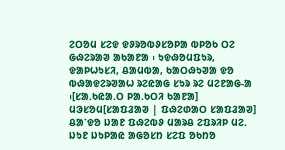ᱮᱛᱚᱢ ᱥᱮᱫ ᱫᱽᱨᱚᱵᱽᱥᱚᱞᱟ ᱵᱞᱚᱠ ᱛᱮ ᱜᱷᱮᱨᱟᱣ ᱟᱠᱟᱱᱟ ᱾ ᱩᱫᱷᱚᱢᱯᱩᱨ, ᱫᱟᱞᱦᱩᱥᱤ, ᱪᱟᱢᱵᱟ, ᱠᱟᱛᱷᱩᱣᱟ ᱫᱚ ᱵᱷᱟᱫᱮᱨᱣᱟᱦ ᱨᱮᱭᱟᱜ ᱥᱩᱨ ᱨᱮ ᱢᱮᱱᱟᱜ-ᱟ ᱾[ᱥᱟᱹᱠᱭᱟᱹᱛ ᱞᱟᱹᱠᱛᱤ ᱠᱟᱱᱟ]
ᱢᱳᱥᱚᱢ[ᱥᱟᱯᱲᱟᱣ | ᱯᱷᱮᱰᱟᱛ ᱥᱟᱯᱲᱟᱣ]
ᱪᱟᱸᱫᱚ ᱡᱟᱱ ᱯᱷᱮᱵᱽ ᱢᱟᱨᱪ ᱮᱯᱨᱤᱞ ᱢᱮᱹ ᱡᱩᱱ ᱡᱩᱞᱟᱭ ᱟᱜᱚᱥᱴ ᱥᱮᱯ ᱚᱠᱴᱚ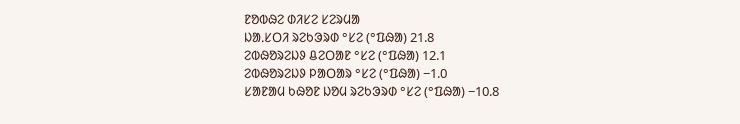ᱱᱚᱵᱷᱮ ᱰᱤᱥᱮ ᱥᱮᱨᱢᱟ
ᱡᱟᱹᱥᱛᱤ ᱨᱮᱠᱳᱨᱰ °ᱥᱮ (°ᱯᱷᱟ) 21.8
ᱮᱵᱷᱚᱨᱮᱡᱽ ᱪᱮᱛᱟᱱ °ᱥᱮ (°ᱯᱷᱟ) 12.1
ᱮᱵᱷᱚᱨᱮᱡᱽ ᱞᱟᱛᱟᱨ °ᱥᱮ (°ᱯᱷᱟ) −1.0
ᱥᱟᱱᱟᱢ ᱠᱷᱚᱱ ᱡᱚᱢ ᱨᱮᱠᱳᱨᱰ °ᱥᱮ (°ᱯᱷᱟ) −10.8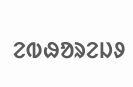ᱮᱵᱷᱚᱨᱮᱡᱽ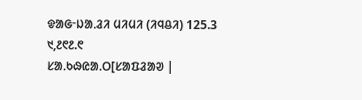ᱫᱟᱜᱼᱡᱟᱹᱲᱤ ᱢᱤᱢᱤ (ᱤᱧᱪᱤ) 125.3
᱑,᱒᱖᱒.᱖
ᱥᱟᱹᱠᱷᱭᱟᱹᱛ[ᱥᱟᱯᱲᱟᱣ |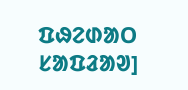ᱯᱷᱮᱰᱟᱛ ᱥᱟᱯᱲᱟᱣ]